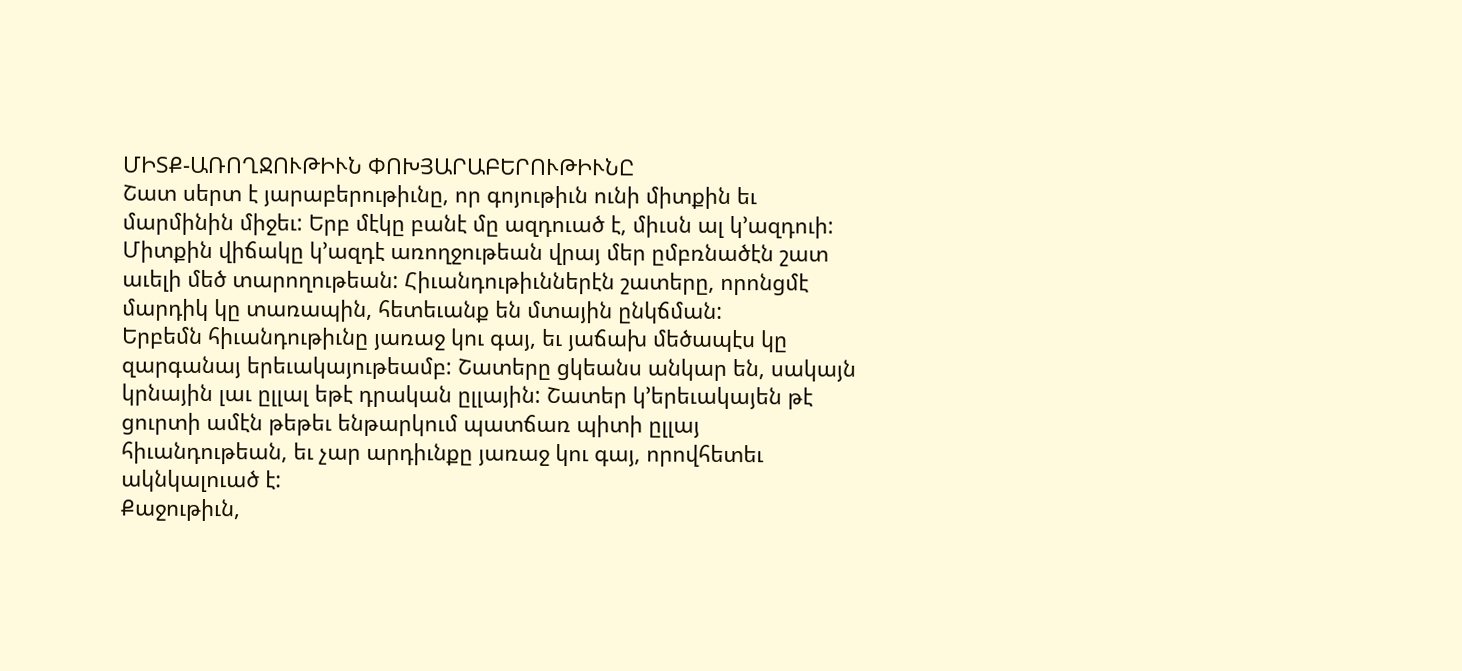ՄԻՏՔ-ԱՌՈՂՋՈՒԹԻՒՆ ՓՈԽՅԱՐԱԲԵՐՈՒԹԻՒՆԸ
Շատ սերտ է յարաբերութիւնը, որ գոյութիւն ունի միտքին եւ մարմինին միջեւ: Երբ մէկը բանէ մը ազդուած է, միւսն ալ կ’ազդուի: Միտքին վիճակը կ’ազդէ առողջութեան վրայ մեր ըմբռնածէն շատ աւելի մեծ տարողութեան: Հիւանդութիւններէն շատերը, որոնցմէ մարդիկ կը տառապին, հետեւանք են մտային ընկճման:
Երբեմն հիւանդութիւնը յառաջ կու գայ, եւ յաճախ մեծապէս կը զարգանայ երեւակայութեամբ: Շատերը ցկեանս անկար են, սակայն կրնային լաւ ըլլալ եթէ դրական ըլլային: Շատեր կ’երեւակայեն թէ ցուրտի ամէն թեթեւ ենթարկում պատճառ պիտի ըլլայ հիւանդութեան, եւ չար արդիւնքը յառաջ կու գայ, որովհետեւ ակնկալուած է:
Քաջութիւն,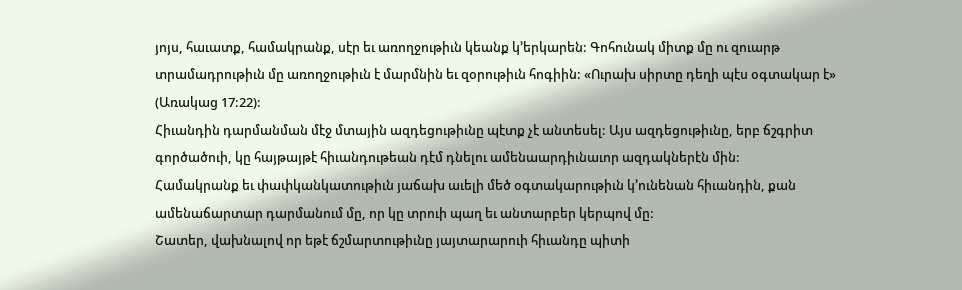յոյս, հաւատք, համակրանք, սէր եւ առողջութիւն կեանք կ’երկարեն: Գոհունակ միտք մը ու զուարթ տրամադրութիւն մը առողջութիւն է մարմնին եւ զօրութիւն հոգիին: «Ուրախ սիրտը դեղի պէս օգտակար է» (Առակաց 17:22):
Հիւանդին դարմանման մէջ մտային ազդեցութիւնը պէտք չէ անտեսել: Այս ազդեցութիւնը, երբ ճշգրիտ գործածուի, կը հայթայթէ հիւանդութեան դէմ դնելու ամենաարդիւնաւոր ազդակներէն մին:
Համակրանք եւ փափկանկատութիւն յաճախ աւելի մեծ օգտակարութիւն կ’ունենան հիւանդին, քան ամենաճարտար դարմանում մը, որ կը տրուի պաղ եւ անտարբեր կերպով մը:
Շատեր, վախնալով որ եթէ ճշմարտութիւնը յայտարարուի հիւանդը պիտի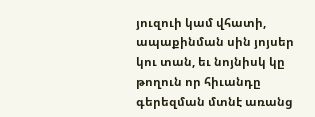յուզուի կամ վհատի, ապաքինման սին յոյսեր կու տան, եւ նոյնիսկ կը թողուն որ հիւանդը գերեզման մտնէ առանց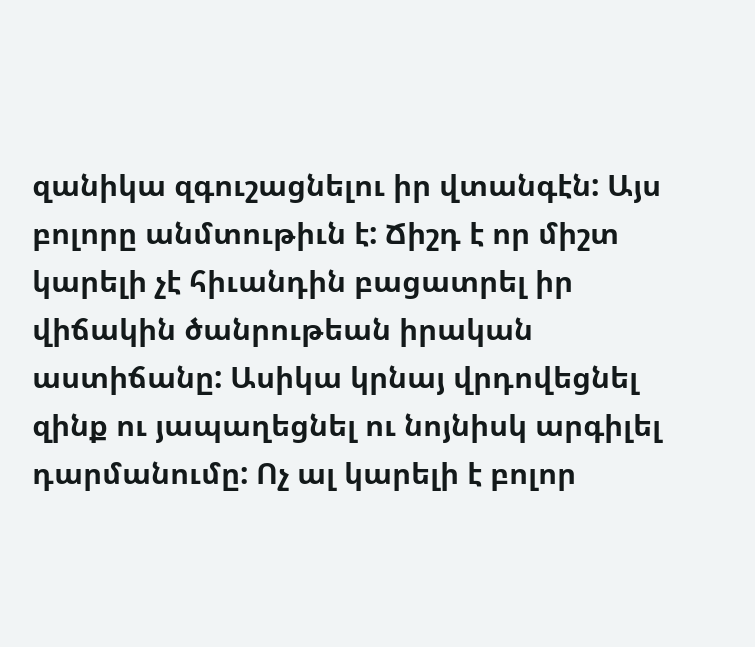զանիկա զգուշացնելու իր վտանգէն: Այս բոլորը անմտութիւն է: Ճիշդ է որ միշտ կարելի չէ հիւանդին բացատրել իր վիճակին ծանրութեան իրական աստիճանը: Ասիկա կրնայ վրդովեցնել զինք ու յապաղեցնել ու նոյնիսկ արգիլել դարմանումը: Ոչ ալ կարելի է բոլոր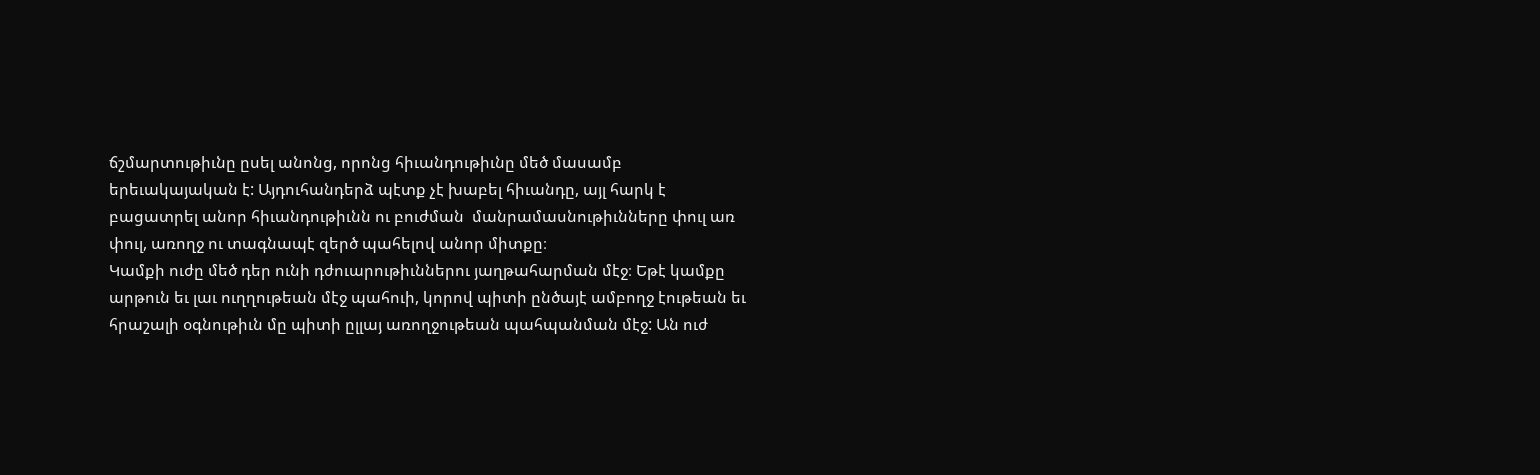ճշմարտութիւնը ըսել անոնց, որոնց հիւանդութիւնը մեծ մասամբ երեւակայական է: Այդուհանդերձ պէտք չէ խաբել հիւանդը, այլ հարկ է բացատրել անոր հիւանդութիւնն ու բուժման  մանրամասնութիւնները փուլ առ փուլ, առողջ ու տագնապէ զերծ պահելով անոր միտքը։
Կամքի ուժը մեծ դեր ունի դժուարութիւններու յաղթահարման մէջ։ Եթէ կամքը արթուն եւ լաւ ուղղութեան մէջ պահուի, կորով պիտի ընծայէ ամբողջ էութեան եւ հրաշալի օգնութիւն մը պիտի ըլլայ առողջութեան պահպանման մէջ: Ան ուժ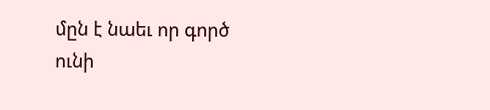մըն է նաեւ որ գործ ունի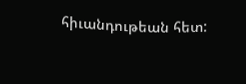հիւանդութեան հետ: